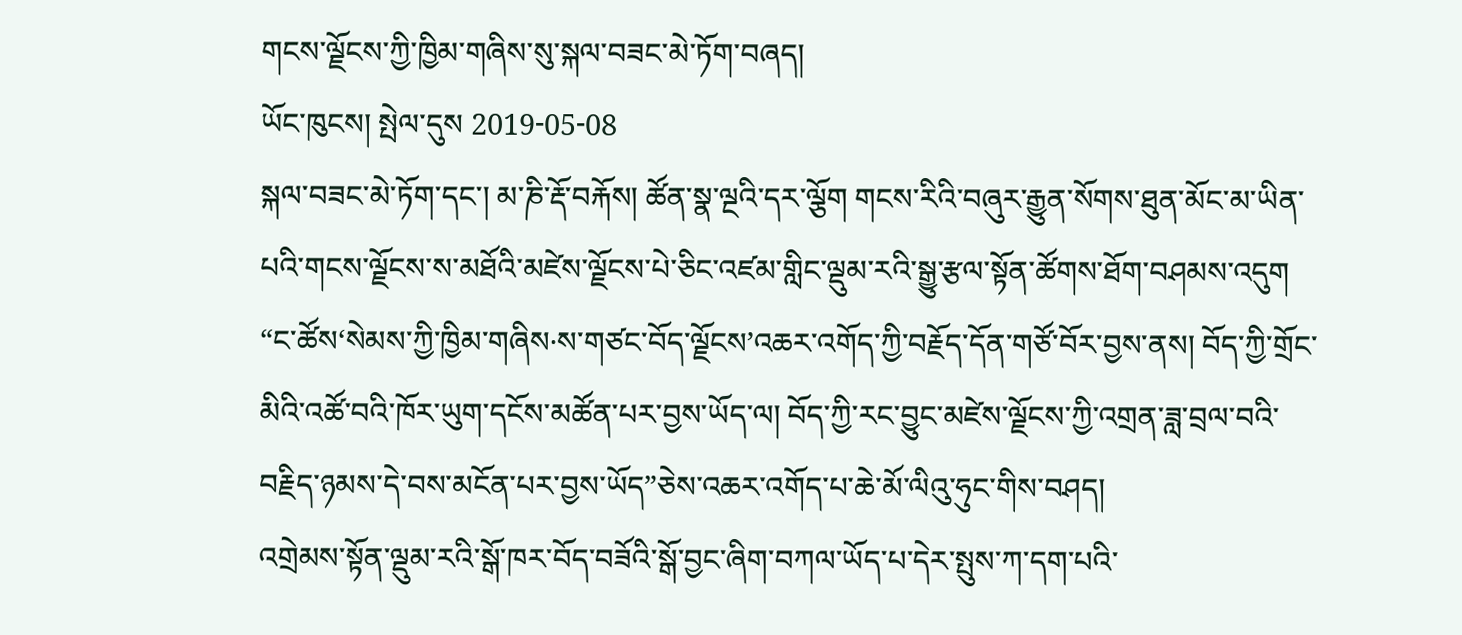གངས་ལྗོངས་ཀྱི་ཁྱིམ་གཞིས་སུ་སྐལ་བཟང་མེ་ཏོག་བཞད།
ཡོང་ཁུངས། སྤེལ་དུས 2019-05-08
སྐལ་བཟང་མེ་ཏོག་དང་། མ་ཎི་རྡོ་བརྐོས། ཚོན་སྣ་ལྔའི་དར་ལྕོག གངས་རིའི་བཞུར་རྒྱུན་སོགས་ཐུན་མོང་མ་ཡིན་པའི་གངས་ལྗོངས་ས་མཐོའི་མཛེས་ལྗོངས་པེ་ཅིང་འཛམ་གླིང་ལྡུམ་རའི་སྒྱུ་རྩལ་སྟོན་ཚོགས་ཐོག་བཤམས་འདུག “ང་ཚོས‘སེམས་ཀྱི་ཁྱིམ་གཞིས·ས་གཙང་བོད་ལྗོངས’འཆར་འགོད་ཀྱི་བརྗོད་དོན་གཙོ་བོར་བྱས་ནས། བོད་ཀྱི་གྲོང་མིའི་འཚོ་བའི་ཁོར་ཡུག་དངོས་མཚོན་པར་བྱས་ཡོད་ལ། བོད་ཀྱི་རང་བྱུང་མཛེས་ལྗོངས་ཀྱི་འགྲན་ཟླ་བྲལ་བའི་བརྗིད་ཉམས་དེ་བས་མངོན་པར་བྱས་ཡོད”ཅེས་འཆར་འགོད་པ་ཆེ་མོ་ལིའུ་ཧུང་གིས་བཤད།
འགྲེམས་སྟོན་ལྡུམ་རའི་སྒོ་ཁར་བོད་བཟོའི་སྒོ་བྱང་ཞིག་བཀལ་ཡོད་པ་དེར་སྤུས་ཀ་དག་པའི་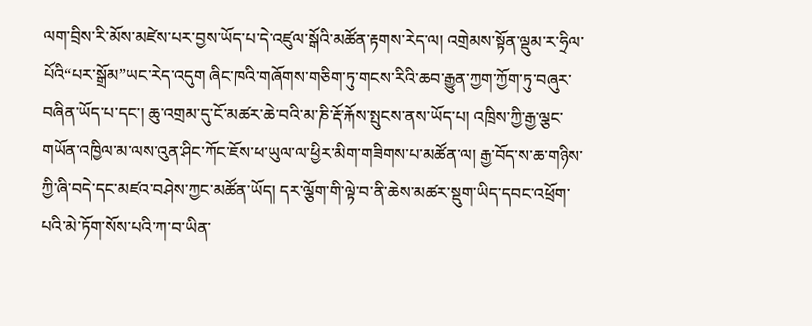ལག་བྲིས་རི་མོས་མཛེས་པར་བྱས་ཡོད་པ་དེ་འཛུལ་སྒོའི་མཚོན་རྟགས་རེད་ལ། འགྲེམས་སྟོན་ལྡུམ་ར་ཧྲིལ་པོའི“པར་སྒྲོམ”ཡང་རེད་འདུག ཞིང་ཁའི་གཞོགས་གཅིག་ཏུ་གངས་རིའི་ཆབ་རྒྱུན་ཀྱག་ཀྱོག་ཏུ་བཞུར་བཞིན་ཡོད་པ་དང་། ཆུ་འགྲམ་དུ་ངོ་མཚར་ཆེ་བའི་མ་ཎི་རྡོ་རྐོས་སྤུངས་ནས་ཡོད་པ། འཁྲིས་ཀྱི་རྒྱ་ལྕང་གཡོན་འཁྱིལ་མ་ལས་འུན་ཤིང་ཀོང་ཇོས་ཕ་ཡུལ་ལ་ཕྱིར་མིག་གཟིགས་པ་མཚོན་ལ། རྒྱ་བོད་ས་ཆ་གཉིས་ཀྱི་ཞི་བདེ་དང་མཛའ་བཤེས་ཀྱང་མཚོན་ཡོད། དར་ལྕོག་གི་ལྟེ་བ་ནི་ཆེས་མཚར་སྡུག་ཡིད་དབང་འཕྲོག་པའི་མེ་ཏོག་སོས་པའི་ཀ་བ་ཡིན་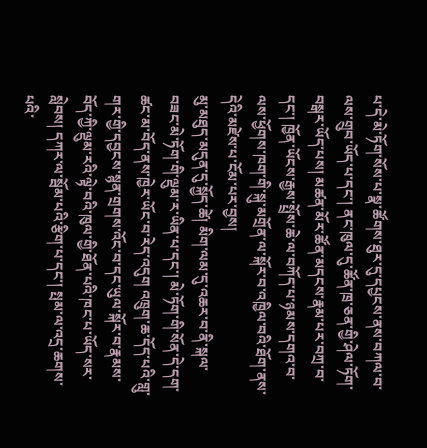པ་དེ་མེ་ཏོག་སོས་པ་སྣ་ཚོགས་ཐུར་དུ་དཔྱངས་ནས་བཀལ་བ་ལས་གྲུབ་ཡོད་པ་དང་། ནང་ཁུལ་དུ་ཚོན་ཁྲ་ཅན་གྱི་ཤེལ་ཏོག་བསྒར་ཡོད་པས། མཚན་མོར་ཚོན་མདངས་རྣམ་པར་བཀྲ་བ་དང་། ཁྱོན་ཡོངས་རྒྱས་སྤྲོས་ཆེ་ལ་བཀོད་པ་ཉམས་དགའ་བ་ལས་ཕྱོགས་ཁག་གི་སྐུ་མགྲོན་ལ་སྐོར་བ་འཁྱིལ་བའི་ཐོག་ནས་དེའི་མཛེས་པ་ངོམ་པར་བྱས།
མུ་མཐུད་མདུན་དུ་སྐྱོད་ཚེ། མིག་ལམ་དུ་འཆར་བ་ནི་སྐལ་བཟང་མེ་ཏོག་གི་ལྡུམ་ར་ཡིན་པ་དང་། མེ་ཏོག་གི་སོན་དེ་དག་ཚང་མ་བོད་ནས་ཁྱེར་ཡོང་བ་རེད་འདུག འཁྲུག་ཆ་དོད་པའི་གླུ་གར་གྱི་དབྱངས་སྙན་གྲགས་འོང་བ་དང་ཡུལ་སྐོར་བ་རྣམས་བོད་ཀྱི་ལྡུམ་རའི་ལྟེ་བའི་ཁུལ་གྱི་ཐོན་པའི་ཁང་པ་ཡོད་སར་སླེབས། དཀར་ལ་སྦོམ་པའི་རྩིག་པ་དང་། སྤམ་ལ་འདྲ་ཆགས་པའི་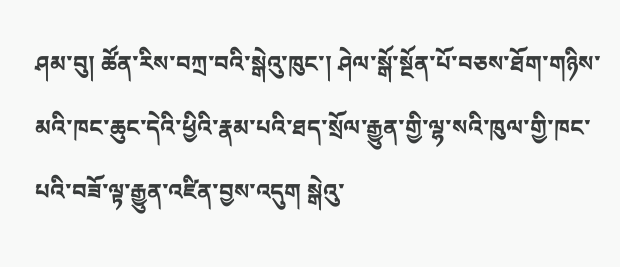ཤམ་བུ། ཚོན་རིས་བཀྲ་བའི་སྒེའུ་ཁུང་། ཤེལ་སྒོ་སྔོན་པོ་བཅས་ཐོག་གཉིས་མའི་ཁང་ཆུང་དེའི་ཕྱིའི་རྣམ་པའི་ཐད་སྲོལ་རྒྱུན་གྱི་ལྷ་སའི་ཁུལ་གྱི་ཁང་པའི་བཟོ་ལྟ་རྒྱུན་འཛིན་བྱས་འདུག སྒེའུ་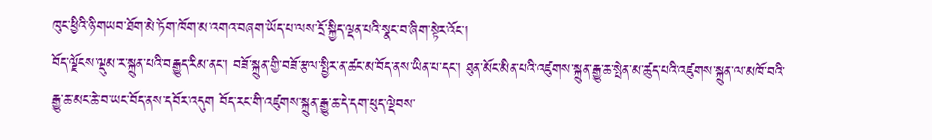ཁུང་ཕྱིའི་ཉི་གཡབ་ཐོག་མེ་ཏོག་ཁོག་མ་འགའ་བཞག་ཡོད་པ་ལས་དྲོ་སྐྱིད་ལྡན་པའི་སྣང་བ་ཞིག་སྟེར་འོང་།
བོད་ལྗོངས་ལྡུམ་ར་སྐྲུན་པའི་བརྒྱུད་རིམ་ནང་། བཟོ་སྐྲུན་གྱི་བཟོ་རྩལ་སྤྱིར་ན་ཚང་མ་བོད་ནས་ཡིན་པ་དང་། ཐུན་མོང་མིན་པའི་འཛུགས་སྐྲུན་རྒྱུ་ཆ་སྤེན་མ་ཚུད་པའི་འཛུགས་སྐྲུན་ལ་མཁོ་བའི་རྒྱུ་ཆ་མང་ཆེ་བ་ཡང་བོད་ནས་དབོར་འདུག བོད་རང་གི་འཛུགས་སྐྲུན་རྒྱུ་ཆ་དེ་དག་ཕུད་ལྡེབས་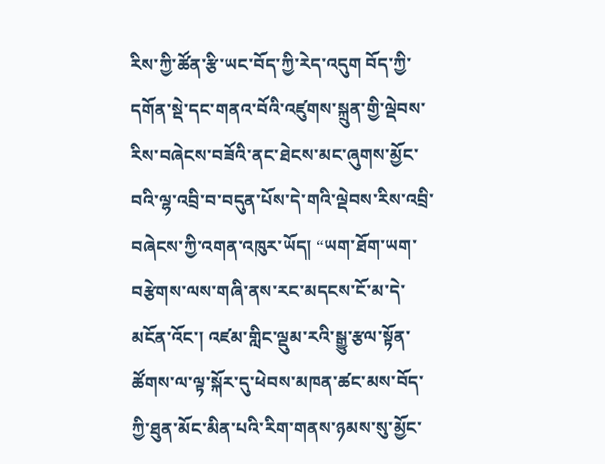རིས་ཀྱི་ཚོན་རྩི་ཡང་བོད་ཀྱི་རེད་འདུག བོད་ཀྱི་དགོན་སྡེ་དང་གནའ་བོའི་འཛུགས་སྐྲུན་གྱི་ལྡེབས་རིས་བཞེངས་བཟོའི་ནང་ཐེངས་མང་ཞུགས་མྱོང་བའི་ལྷ་འབྲི་བ་བདུན་པོས་དེ་གའི་ལྡེབས་རིས་འབྲི་བཞེངས་ཀྱི་འགན་འཁུར་ཡོད། “ཡག་ཐོག་ཡག་བརྩེགས་ལས་གཞི་ནས་རང་མདངས་ངོ་མ་དེ་མངོན་འོང་། འཛམ་གླིང་ལྡུམ་རའི་སྒྱུ་རྩལ་སྟོན་ཚོགས་ལ་ལྟ་སྐོར་དུ་ཕེབས་མཁན་ཚང་མས་བོད་ཀྱི་ཐུན་མོང་མིན་པའི་རིག་གནས་ཉམས་སུ་མྱོང་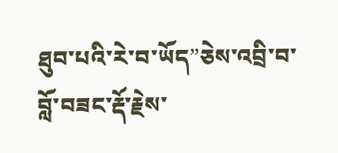ཐུབ་པའི་རེ་བ་ཡོད”ཅེས་འབྲི་བ་བློ་བཟང་རྡོ་རྗེས་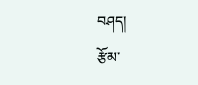བཤད།
རྩོམ་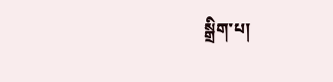སྒྲིག་པ།